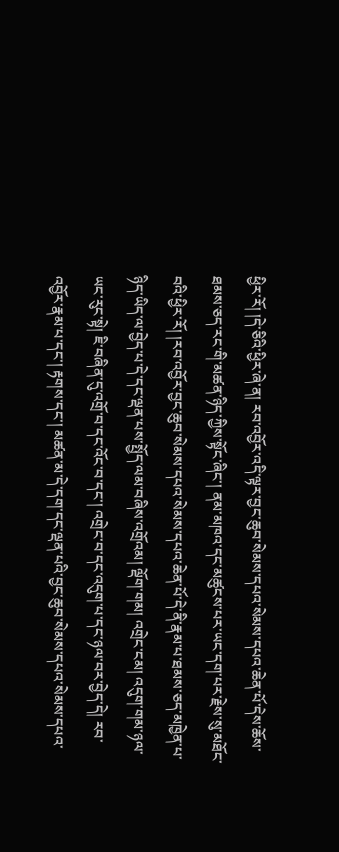ཕྱིར་རོ། །དེ་ཅིའི་ཕྱིར་ཞེ་ན། རབ་འབྱོར་འདི་ལྟར་བྱང་ཆུབ་སེམས་དཔའ་སེམས་དཔའ་ཆེན་པོ་དེས་ཆོས་ཐམས་ཅད་རང་གི་མཚན་ཉིད་ཀྱིས་སྟོང་ཞིང་། ནམ་མཁའ་དང་མཚུངས་པར་ཡང་དག་པར་རྗེས་སུ་མཐོང་བའི་ཕྱིར་རོ། །རབ་འབྱོར་བྱང་ཆུབ་སེམས་དཔའ་སེམས་དཔའ་ཆེན་པོ་དེ་ནི་རྣམ་པ་ཐམས་ཅད་མཁྱེན་པ་ཉིད་ཡིད་ལ་བྱེད་པ་དེ་དང་ལྡན་པས་སྤྱོད་ལམ་བཞིས་འགྲོའམ། ལྡོག་གམ། འགྲེང་ངམ། འདུག་གམ་ཉལ་ཡང་རུང་སྟེ། ཇི་བཞིན་དུ་འགྲོ་བ་དང་འོང་བ་དང་། འགྲེང་བ་དང་འདུག་པ་དང་ཉལ་བར་བྱེད་དེ། རབ་འབྱོར་རྣམ་པ་དང་། རྟགས་དང་། མཚན་མ་དེ་དག་དང་ལྡན་པའི་བྱང་ཆུབ་སེམས་དཔའ་སེམས་དཔའ་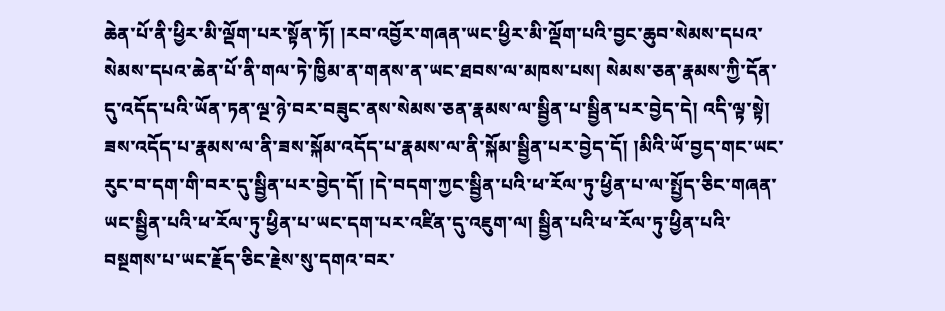ཆེན་པོ་ནི་ཕྱིར་མི་ལྡོག་པར་སྟོན་ཏོ། །རབ་འབྱོར་གཞན་ཡང་ཕྱིར་མི་ལྡོག་པའི་བྱང་ཆུབ་སེམས་དཔའ་སེམས་དཔའ་ཆེན་པོ་ནི་གལ་ཏེ་ཁྱིམ་ན་གནས་ན་ཡང་ཐབས་ལ་མཁས་པས། སེམས་ཅན་རྣམས་ཀྱི་དོན་དུ་འདོད་པའི་ཡོན་ཏན་ལྔ་ཉེ་བར་བཟུང་ནས་སེམས་ཅན་རྣམས་ལ་སྦྱིན་པ་སྦྱིན་པར་བྱེད་དེ། འདི་ལྟ་སྟེ། ཟས་འདོད་པ་རྣམས་ལ་ནི་ཟས་སྐོམ་འདོད་པ་རྣམས་ལ་ནི་སྐོམ་སྦྱིན་པར་བྱེད་དོ། །མིའི་ཡོ་བྱད་གང་ཡང་རུང་བ་དག་གི་བར་དུ་སྦྱིན་པར་བྱེད་དོ། །དེ་བདག་ཀྱང་སྦྱིན་པའི་ཕ་རོལ་ཏུ་ཕྱིན་པ་ལ་སྤྱོད་ཅིང་གཞན་ཡང་སྦྱིན་པའི་ཕ་རོལ་ཏུ་ཕྱིན་པ་ཡང་དག་པར་འཛིན་དུ་འཇུག་ལ། སྦྱིན་པའི་ཕ་རོལ་ཏུ་ཕྱིན་པའི་བསྔགས་པ་ཡང་རྗོད་ཅིང་རྗེས་སུ་དགའ་བར་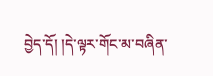བྱེད་དོ། །དེ་ལྟར་གོང་མ་བཞིན་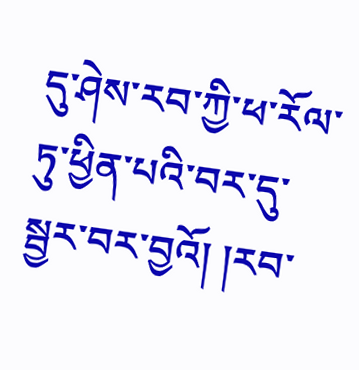དུ་ཤེས་རབ་ཀྱི་ཕ་རོལ་ཏུ་ཕྱིན་པའི་བར་དུ་སྦྱར་བར་བྱའོ། །རབ་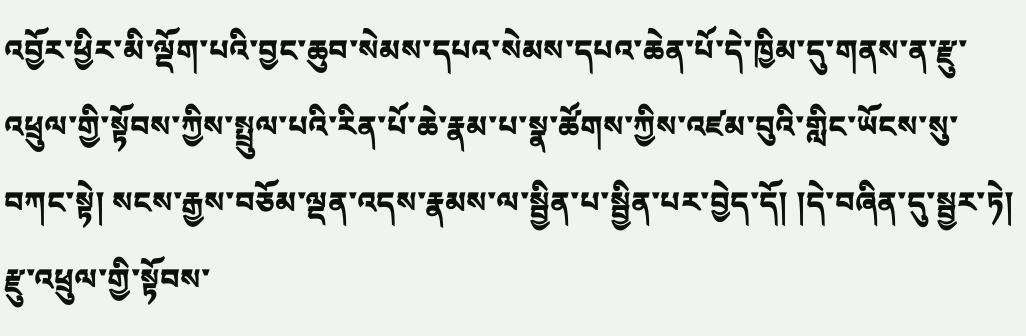འབྱོར་ཕྱིར་མི་ལྡོག་པའི་བྱང་ཆུབ་སེམས་དཔའ་སེམས་དཔའ་ཆེན་པོ་དེ་ཁྱིམ་དུ་གནས་ན་རྫུ་འཕྲུལ་གྱི་སྟོབས་ཀྱིས་སྤྲུལ་པའི་རིན་པོ་ཆེ་རྣམ་པ་སྣ་ཚོགས་ཀྱིས་འཛམ་བུའི་གླིང་ཡོངས་སུ་བཀང་སྟེ། སངས་རྒྱས་བཅོམ་ལྡན་འདས་རྣམས་ལ་སྦྱིན་པ་སྦྱིན་པར་བྱེད་དོ། །དེ་བཞིན་དུ་སྦྱར་ཏེ། རྫུ་འཕྲུལ་གྱི་སྟོབས་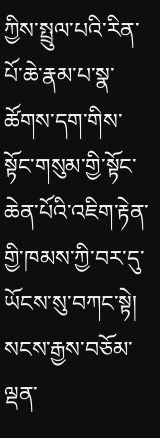ཀྱིས་སྤྲུལ་པའི་རིན་པོ་ཆེ་རྣམ་པ་སྣ་ཚོགས་དག་གིས་སྟོང་གསུམ་གྱི་སྟོང་ཆེན་པོའི་འཇིག་རྟེན་གྱི་ཁམས་ཀྱི་བར་དུ་ཡོངས་སུ་བཀང་སྟེ། སངས་རྒྱས་བཅོམ་ལྡན་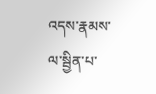འདས་རྣམས་ལ་སྦྱིན་པ་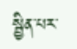སྦྱིན་པར་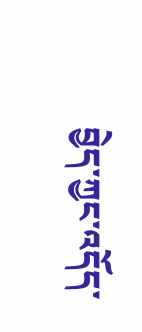བྱེད་ཀྱང་འདོད་